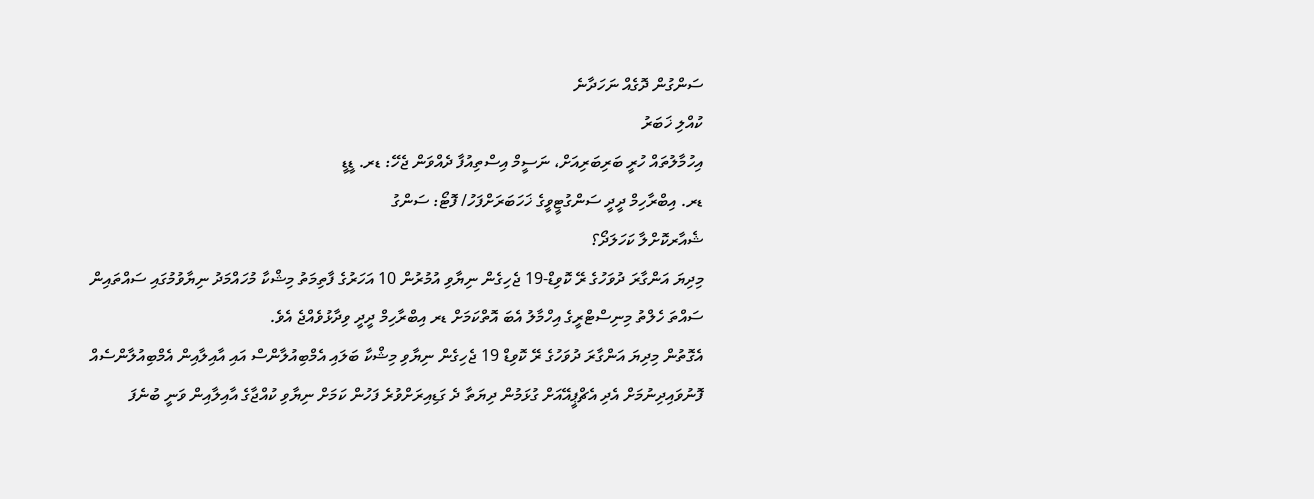ސަންގުން ދޮގެއް ނަހަދާނެ
ކުއްލި ޚަބަރު
އިހުމާލުތައް ހުރީ ބަރިބަރިއަށް، ނަސީމް އިސްތިއުފާ ދެއްވަން ޖެހޭ: ޑރ. ޑީޑީ
ޑރ. އިބްރާހިމް ދީދީ ސަންގުޓީވީގެ ޚަހަބަރަށްފަހު/ ފޮޓޯ: ސަންގު
ޝެއާރކޮށްލާ ކަހަލަދޯ؟
މިދިޔަ އަންގާރަ ދުވަހުގެ ރޭ ކޮވިޑް-19 ޖެހިގެން ނިޔާވި އުމުރުން 10 އަހަރުގެ ފާތިމަތު މިޝްކާ މުހައްމަދު ނިޔާވުމުގައި ސައްތައިން ސައްތަ ހެލްތު މިނިސްޓްރީގެ އިހްމާލު އެބަ އޮތްކަމަށް ޑރ އިބްރާހިމް ދީދީ ވިދާޅުވެއްޖެ އެވެ.
އެގޮތުން މިދިޔަ އަންގާރަ ދުވަހުގެ ރޭ ކޮވިޑް 19 ޖެހިގެން ނިޔާވި މިޝްކާ ބަލައި އެމްބިއުލާންސް އައި އާއިލާއިން އެމްބިއުލާންސެއް ފޮނުވައިދިނުމަށް އެދި އެޗްޕީއޭއަށް ގުޅަމުން ދިޔަތާ ދެ ގަޑިއިރަށްވުރެ ފަހުން ކަމަށް ނިޔާވި ކުއްޖާގެ އާއިލާއިން ވަނީ ބުނެފަ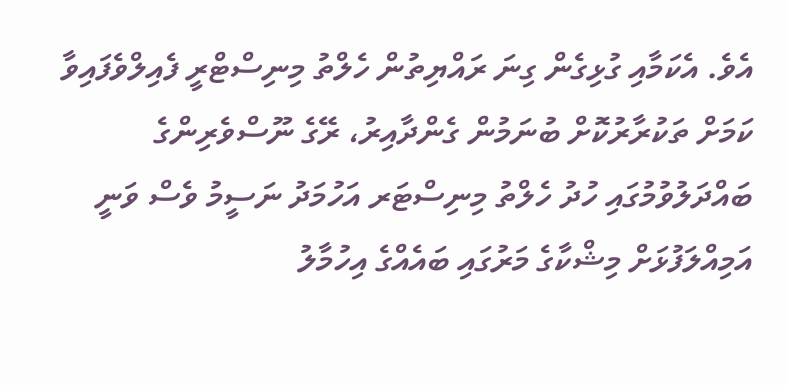އެވެ. އެކަމާއި ގުޅިގެން ގިނަ ރައްޔިތުން ހެލްތު މިނިސްޓްރީ ފެއިލްވެފައިވާ ކަމަށް ތަކުރާރުކޮށް ބުނަމުން ގެންދާއިރު، ރޭގެ ނޫސްވެރިންގެ ބައްދަލުވުމުގައި ހުދު ހެލްތު މިނިސްޓަރ އަހުމަދު ނަސީމު ވެސް ވަނީ އަމިއްލަފުޅަށް މިޝްކާގެ މަރުގައި ބައެއްގެ އިހުމާލު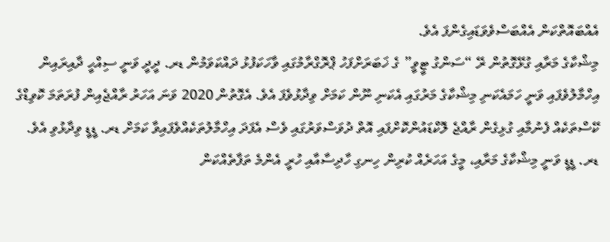އެއްބައޮތްކަން އެއްބަސްވެވަޑައިގެންފަ އެވެ.
މިޝްކާގެ މަރާއި ގުޅޭގޮތުން ރޭ “ސަންގު ޓީވީ” ގެ ޚަބަރަށްފަހު ޕްރޮގްރާމުގައި ވާހަކަފުޅު ދައްކަވަމުން ޑރ. ދީދީ ވަނީ ސިއްހީ ދާއިރައިން އިހްމާލުވެފައި ވަނީ ހަމައެކަނި މިޝްކާގެ މަރުގައި އެކަނި ނޫން ކަމަށް ވިދާޅުވެފަ އެވެ. އެގޮތުން 2020 ވަނަ އަހަރު ރާއްޖެއިން ފުރަތަމަ ކޮވިޑްގެ ކޭސްތަކެއް ފެނުމާއި ގުޅިގެން ރާއްޖެ ލޮކްޑައުންކޮށްފައި އޮތް ދުވަސްވަރުގައި ވެސް އެފަދަ އިހްމާލުތަކެއްވެފައިވާ ކަމަށް ޑރ. ޑީޑީ ވިދާޅުވި އެވެ.
ޑރ. ޑީޑީ ވަނީ މިޝްކާގެ މަރާއި، މީގެ އަހަރެއް ކުރިން ހިނގި ހާދިސާއާއި ހުރީ އެންމެ ތަފާތެއްކަން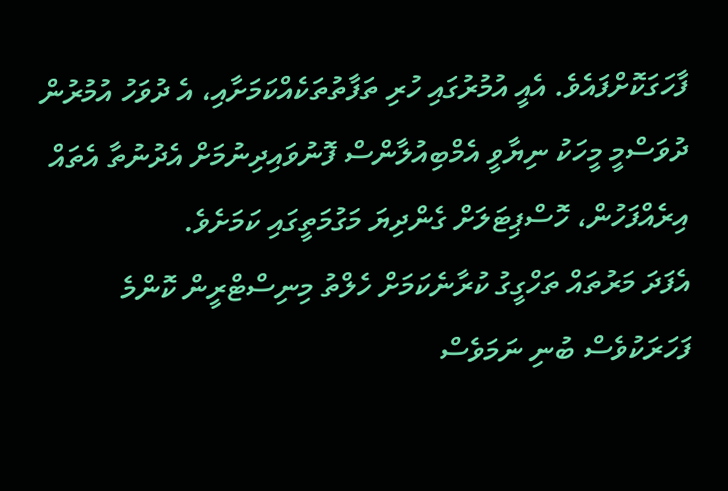ފާހަގަކޮށްފައެވެ. އެއީ އުމުރުގައި ހުރި ތަފާތުތަކެއްކަމަށާއި، އެ ދުވަހު އުމުރުން ދުވަސްމީ މީހަކު ނިޔާވީ އެމްބިއުލާންސް ފޮނުވައިދިނުމަށް އެދުނުތާ އެތައް އިރެއްފަހުން، ހޮސްޕިޓަލަށް ގެންދިޔަ މަގުމަތީގައި ކަމަށެވެ.
އެފަދަ މަރުތައް ތަހްގީގު ކުރާނެކަމަށް ހެލްތު މިނިސްޓްރީން ކޮންމެ ފަހަރަކުވެސް ބުނި ނަމަވެސް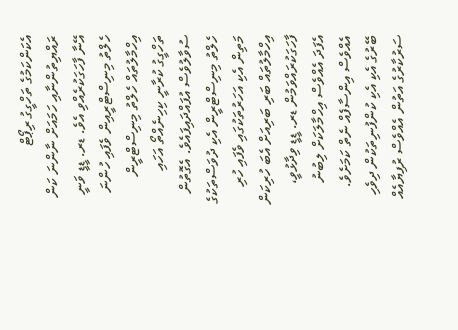އެކަންކަމުގެ ތަހްގީގު ރިޕޯޓް ރައްޔިތުންނާއި ހަމައަށް ނާންނަ ކަން އޭނާ ފާހަގަކުރެއްވި އެވެ. ޑރ. ޑީޑީ ވަނީ ހެލްތު މިނިސްޓްރީއިން ވެފައި ހުންނަ އިހްމާލުތައް ހެލްތު މިނިސްޓްރީން ތަހްގީގު ކުރާނީ ކިހިނެއްތޯ އަހައި ސުވާލުވެސް އުފައްދައިފައެވެ. އެގޮތުން ހެލްތު މިނިސްޓްރީން އެކި ދުވަސްތަކުގެ މަތިން އެކި އަހަރުތަކުގައި ވެފައި ހުރި އިހްމާލުތައް ބަރި ބަރިއަށް އެބަ ހުރިކަން ފާހަގަކުރައްވަމުން ޑރ. ޑީޑީ ވިދާޅުވީ، އެފަދަ އެއްވެސް އިހްމާލަކަށް ލިބުނު އެއްވެސް އިންސާފެއް ނެތް ކަމަށެވެ.
ބޭރުގެ އެކި އެކި ކުންފުނިތަކުން ދިވެހި ސަރުކާރުގެ އަތުން އެއްވެސް ރުފިޔާއެއް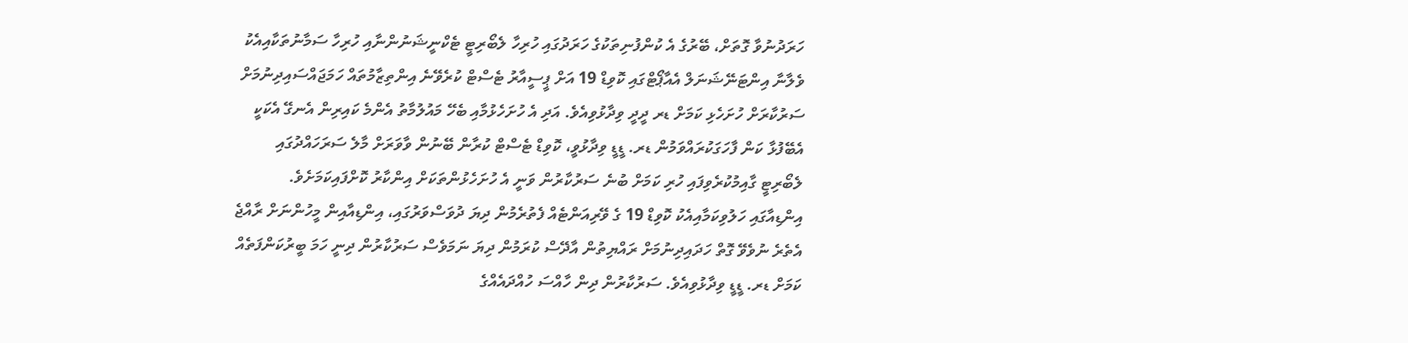ހަރަދުނުވާ ގޮތަށް، ބޭރުގެ އެ ކުންފުނިތަކުގެ ހަރަދުގައި ހުރިހާ ލެބޯރިޓީ ޓެކްނީޝަނުންނާއި ހުރިހާ ސަމާނުތަކާއިއެކު ވެލާނާ އިންޓަނޭޝަނަލް އެއާޕޯޓްގައި ކޮވިޑް 19 އަށް ޕީސީއާރު ޓެސްޓް ކުރެވޭނެ އިންތިޒާމުތައް ހަމަޖައްސައިދިނުމަށް ސަރުކާރަށް ހުށަހެޅި ކަމަށް ޑރ ދީދީ ވިދާޅުވިއެވެ. އަދި އެ ހުށަހެޅުމާއި ބެހޭ މައުލުމާތު އެންމެ ކައިރިން އެނގޭ އެކަކީ އެބޭފުޅާ ކަން ފާހަގަކުރައްވަމުން ޑރ. ޑީޑީ ވިދާޅުވީ، ކޮވިޑް ޓެސްޓް ކުރާން ބޭނުން ވާވަރަށް މާލެ ސަރަހައްދުގައި ލެބޯރިޓީ ގާއިމުކުރެވިފައި ހުރި ކަމަށް ބުނެ ސަރުކާރުން ވަނީ އެ ހުށަހެޅުންތަކަށް އިންކާރު ކޮށްފައިކަމަށެވެ.
އިންޑިއާގައި ހަލުވިކަމާއިއެކު ކޮވިޑް 19 ގެ ވޭރިއަންޓެއް ފެތުރެމުން ދިޔަ ދުވަސްވަރުގައި، އިންޑިއާއިން މީހުންނަށް ރާއްޖެ އެތެރެ ނުވެވޭ ގޮތް ހަދައިދިނުމަށް ރައްޔިތުން އާދޭސް ކުރަމުން ދިޔަ ނަމަވެސް ސަރުކާރުން ދިނީ ހަމަ ބީރުކަންފަތެއް ކަމަށް ޑރ. ޑީޑީ ވިދާޅުވިއެވެ. ސަރުކާރުން ދިން ހާއްސަ ހުއްދައެއްގެ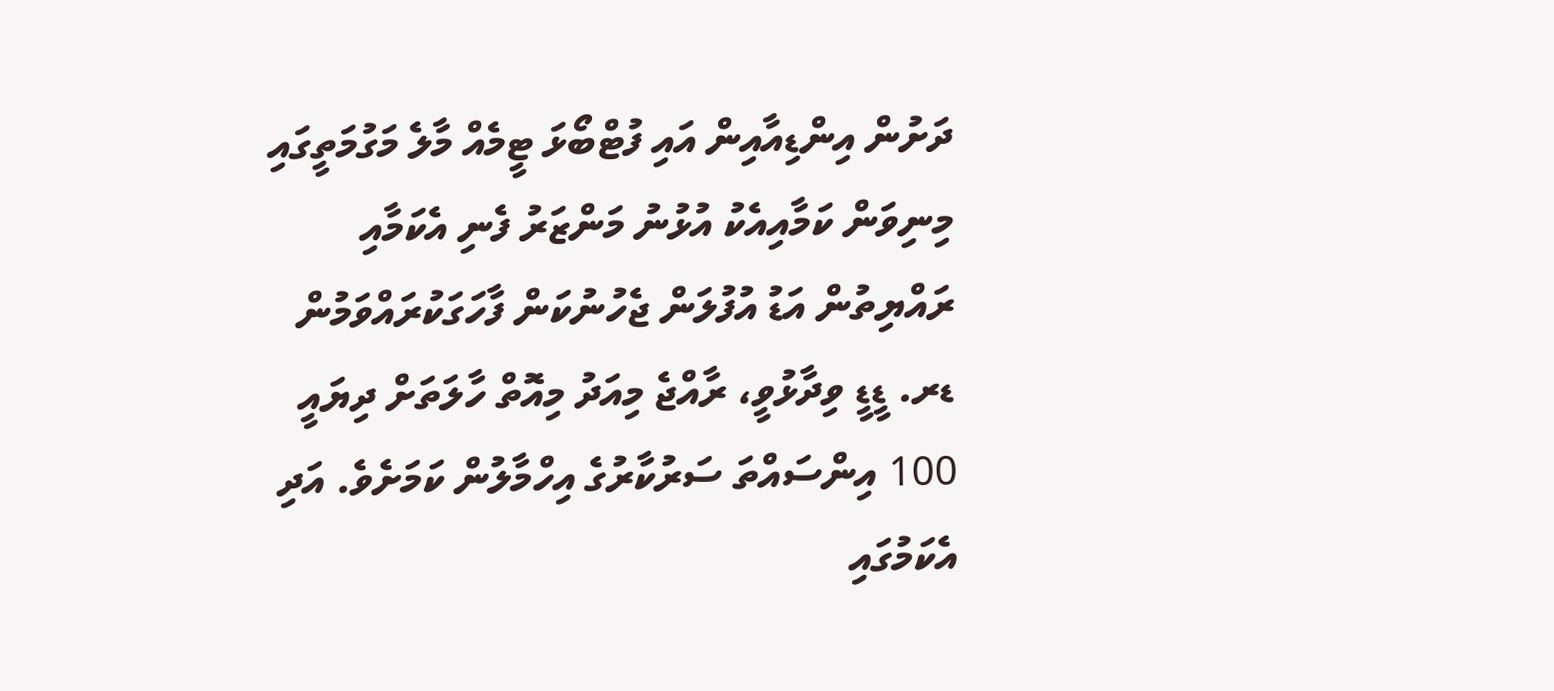ދަށުން އިންޑިއާއިން އައި ފުޓްބޯޅަ ޓީމެއް މާލެ މަގުމަތީގައި މިނިވަން ކަމާއިއެކު އުޅުނު މަންޒަރު ފެނި އެކަމާއި ރައްޔިތުން އަޑު އުފުލަން ޖެހުނުކަން ފާހަގަކުރައްވަމުން ޑރ. ޑީޑީ ވިދާޅުވީ، ރާއްޖެ މިއަދު މިއޮތް ހާލަތަށް ދިޔައީ 100 އިންސައްތަ ސަރުކާރުގެ އިހްމާލުން ކަމަށެވެ. އަދި އެކަމުގައި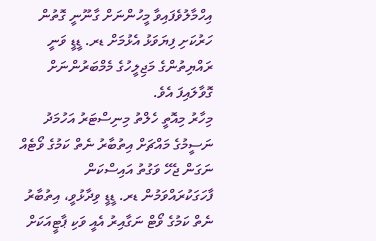އިހްމާލުވެފައިވާ މީހުންނަށް ގާނޫނީ ގޮތުން ހަރުކަށި ފިޔަވަޅު އެޅުމަށް ޑރ. ޑީޑީ ވަނީ ރައްޔިތުންގެ މަޖިލީހުގެ މެމްބަރުންނަށް ގޮވާލައިފަ އެވެ.
މިހާރު މިއޮތީ ހެލްތު މިނިސްޓަރު އަހުމަދު ނަސީމުގެ މައްޗަށް އިތުބާރު ނެތް ކަމުގެ ވޯޓެއް ނަގަން ޖެހޭ ވަގުތު އައިސްކަން ފާހަގަކުރައްވަމުން ޑރ. ޑީޑީ ވިދާޅުވީ، އިތުބާރު ނެތް ކަމުގެ ވޯޓް ނަގާއިރު އެއީ ވަކި ޕާޓީއަކަށް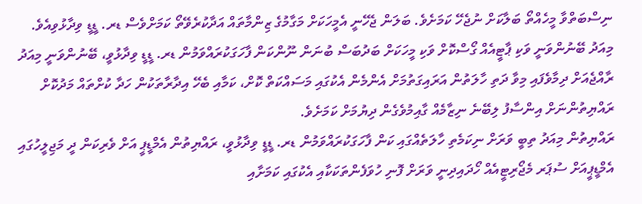ނިސްބަތްވާ މީހެއްތޯ ބަލާކަށް ނުޖެހޭ ކަމަށެވެ. ބަލަން ޖެހޭނީ އެމީހަކަށް މަގާމުގެ ޒިންމާތައް އަދާކުރެވޭތޯ ކަމަށްވެސް ޑރ. ޑީޑީ ވިދާޅުވިއެވެ. މިއަދު ބޭނުންވަނީ ވަކި ޕާޓީއެއް ގޯސްކޮށް ވަކި މީހަކަށް ބަދުބަސް ބުނަން ނޫންކަން ފާހަގަކުރައްވަމުން ޑރ. ޑީޑީ ވިދާޅުވީ، ބޭނުންވަނީ މިއަދު ރާއްޖެއަށް ދިމާވެފައި މިވާ ދަތި ހާލަތުން އަރައިގަތުމަށް އެންމެން އެކުގައި މަސައްކަތް ކޮށް، ކަމާއި ބެހޭ އިދާރާތަކުން ހަދާ ކުށްތައް މަދުކޮށް ރައްޔިތުންނަށް އިންސާފު ލިބޭނެ ނިޒާމެއް ގާއިމުވެގެން ދިޔުމަށް ކަމަށެވެ.
ރައްޔިތުން މިއަދު ތިބީ ވަރަށް ނިކަމެތި ހާލަތެއްގައި ކަން ފާހަގަކުރައްވަމުން ޑރ. ޑީޑީ ވިދާޅުވީ، ރައްޔިތުން އެމްޑީޕީ އަށް ވެރިކަން ދީ މަޖިލީހުގައި އެމްޑީޕީއަށް ސުޕަރ މެޖޯރިޓީއެއް ހޯދައިދިނީ ވަރަށް ފޮނި ހުވަފެންތަކަކާއި އެކުގައި ކަމަށާއި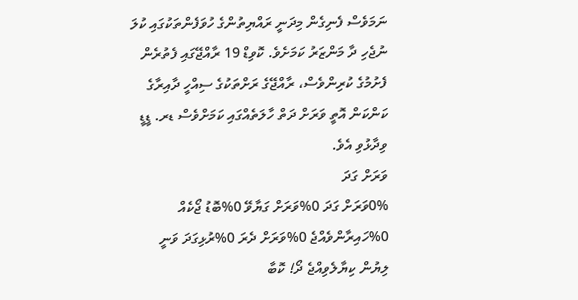ނަމަވެސް ފެނިގެން މިދަނީ ރައްޔިތުންގެ ހުވަފެންތަކުގައި ކުލަ ނުޖެހި ދާ މަންޒަރު ކަމަށެވެ. ކޮވިޑް 19 ރާއްޖޭގައި ފެތުރެން ފެށުމުގެ ކުރިންވެސް، ރާއްޖޭގެ ރަށްތަކުގެ ސިއްހީ ދާއިރާގެ ކަންކަން އޮތީ ވަރަށް ދަތް ހާލަތެއްގައި ކަމަށްވެސް ޑރ. ޑީޑީ ވިދާޅުވި އެވެ.
ވަރަށް ގަދަ
0%ވަރަށް ގަދަ 0%ވަރަށް ގަޔާވޭ 0%ބޮޑު ޖޯކެއް 0%ހައިރާންވެއްޖެ 0%ވަރަށް ދެރަ 0%ރުޅިގަދަ ވަނީ
ލިޔުން ކިޔާލެވިއްޖެ ދޯ! ކޮބާ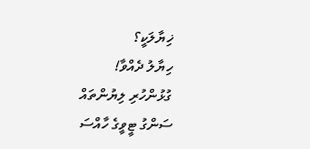ޚިޔާލަކީ؟
ހިޔާލު ދެއްވާ!
ގުޅުންހުރި ލިޔުންތައް
ސަންގު ޓީވީގެ ހާއްސަ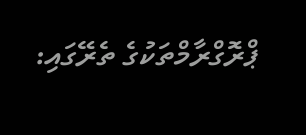ޕްރޮގްރާމްތަކުގެ ތެރޭގައި: